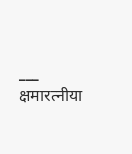___
क्षमारत्नीया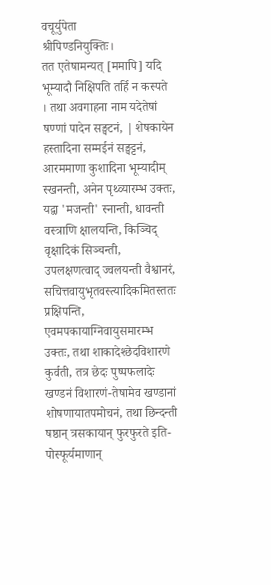वचूर्युपेता
श्रीपिण्डनियुक्तिः।
तत एतेषामन्यत् [ममापि] यदि भूम्यादौ निक्षिपति तर्हि न कस्पते । तथा अवगाहना नाम यदेतेषां षण्णां पादेन सङ्घटनं, | शेषकायेन हस्तादिना सम्मईनं सङ्घट्टनं, आरममाणा कुशादिना भूम्यादीम् स्खनन्ती, अनेन पृथ्व्यारम्भ उक्तः, यद्वा 'मजन्ती' स्नान्ती, धावन्ती वस्त्राणि क्षालयन्ति, किञ्चिद् वृक्षादिकं सिञ्चन्ती, उपलक्षणत्वाद् ज्वलयन्ती वैश्वानरं, सचित्तवायुभृतवस्त्यादिकमितस्ततः प्रक्षिपन्ति, एवमपकायाग्निवायुसमारम्भ उक्तः, तथा शाकादेश्छेदविशारणे कुर्वती, तत्र छेदः पुष्पफलादेः खण्डनं विशारणं-तेषामेव खण्डानां शोषणायातपमोचनं, तथा छिन्दन्ती षष्ठान् त्रसकायान् फुरफुरते इति-पोस्फूर्यमाणान्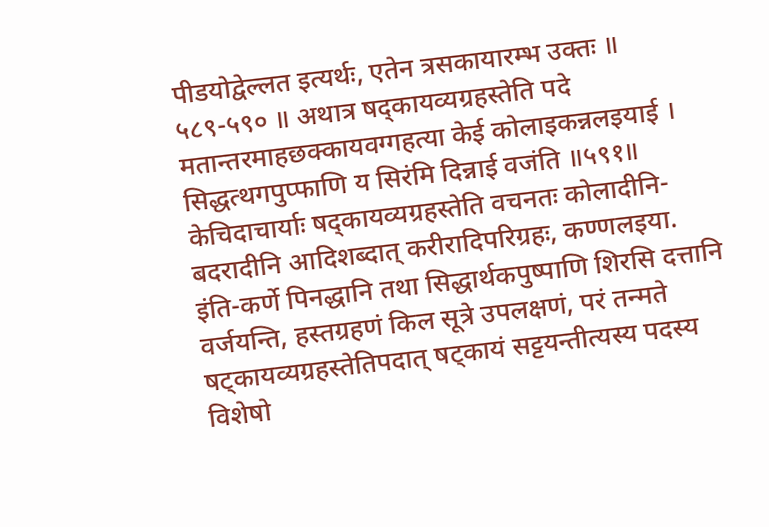पीडयोद्वेल्लत इत्यर्थः, एतेन त्रसकायारम्भ उक्तः ॥ ५८९-५९० ॥ अथात्र षद्कायव्यग्रहस्तेति पदे मतान्तरमाहछक्कायवग्गहत्या केई कोलाइकन्नलइयाई । सिद्धत्थगपुप्फाणि य सिरंमि दिन्नाई वजंति ॥५९१॥
केचिदाचार्याः षद्कायव्यग्रहस्तेति वचनतः कोलादीनि-बदरादीनि आदिशब्दात् करीरादिपरिग्रहः, कण्णलइया. इंति-कर्णे पिनद्धानि तथा सिद्धार्थकपुष्पाणि शिरसि दत्तानि वर्जयन्ति, हस्तग्रहणं किल सूत्रे उपलक्षणं, परं तन्मते षट्कायव्यग्रहस्तेतिपदात् षट्कायं सट्टयन्तीत्यस्य पदस्य विशेषो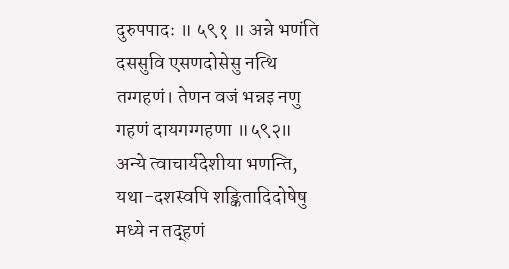दुरुपपादः ॥ ५९१ ॥ अन्ने भणंति दससुवि एसणदोसेसु नत्थि तग्गहणं। तेणन वजं भन्नइ नणु गहणं दायगग्गहणा ॥५९२॥
अन्ये त्वाचार्यदेशीया भणन्ति, यथा-दशस्वपि शङ्कितादिदोषेषु मध्ये न तद्हणं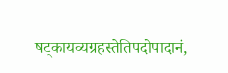षट्कायव्यग्रहस्तेतिपदोपादानं,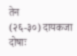तेन
(२६-३०) दायकजा
दोषाः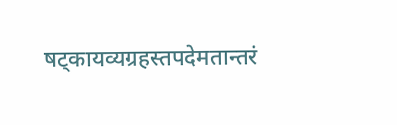षट्कायव्यग्रहस्तपदेमतान्तरं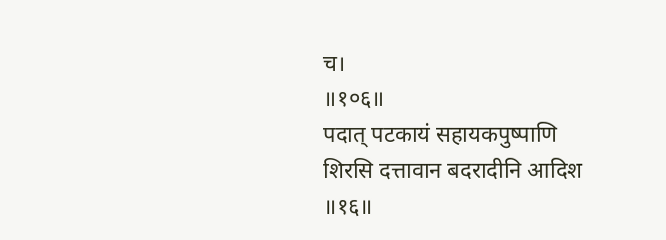च।
॥१०६॥
पदात् पटकायं सहायकपुष्पाणि शिरसि दत्तावान बदरादीनि आदिश
॥१६॥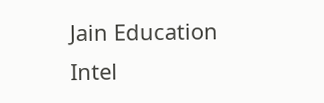Jain Education Intel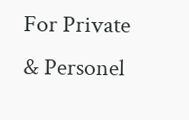For Private & Personel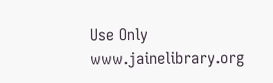Use Only
www.jainelibrary.org